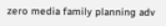zero media family planning adv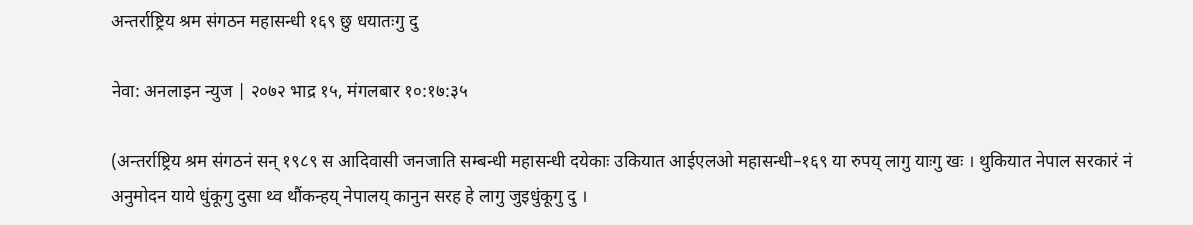अन्तर्राष्ट्रिय श्रम संगठन महासन्धी १६९ छु धयातःगु दु

नेवा: अनलाइन न्युज | २०७२ भाद्र १५, मंगलबार १०:१७:३५

(अन्तर्राष्ट्रिय श्रम संगठनं सन् १९८९ स आदिवासी जनजाति सम्बन्धी महासन्धी दयेकाः उकियात आईएलओ महासन्धी–१६९ या रुपय् लागु याःगु खः । थुकियात नेपाल सरकारं नं अनुमोदन याये धुंकूगु दुसा थ्व थौंकन्हय् नेपालय् कानुन सरह हे लागु जुइधुंकूगु दु ।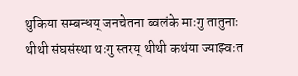थुकिया सम्बन्धय् जनचेतना ब्वलंके माःगु तातुनाः थीथी संघसंस्था थःगु स्तरय् थीथी कथंया ज्याझ्वःत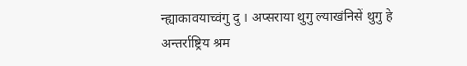न्ह्याकावयाच्वंगु दु । अप्सराया थुगु ल्याखंनिसें थुगु हे अन्तर्राष्ट्रिय श्रम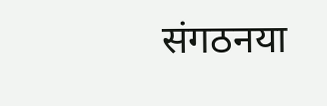संगठनया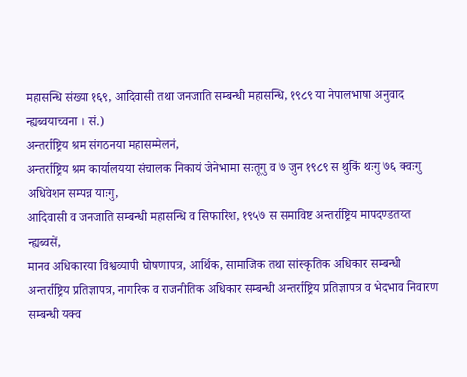महासन्धि संख्या १६९, आदिवासी तथा जनजाति सम्बन्धी महासन्धि, १९८९ या नेपालभाषा अनुवाद न्ह्यब्वयाच्वना । सं.)
अन्तर्राष्ट्रिय श्रम संगठनया महासम्मेलनं,
अन्तर्राष्ट्रिय श्रम कार्यालयया संचालक निकायं जेनेभामा सःतूगु व ७ जुन १९८९ स थुकिं थःगु ७६ क्वःगु  अधिवेशन सम्पन्न याःगु,
आदिवासी व जनजाति सम्बन्धी महासन्धि व सिफारिश, १९५७ स समाविष्ट अन्तर्राष्ट्रिय मापदण्डतय्त न्ह्यब्वसें,
मानव अधिकारया विश्वव्यापी घोषणापत्र, आर्थिक, सामाजिक तथा सांस्कृतिक अधिकार सम्बन्धी अन्तर्राष्ट्रिय प्रतिज्ञापत्र, नागरिक व राजनीतिक अधिकार सम्बन्धी अन्तर्राष्ट्रिय प्रतिज्ञापत्र व भेदभाव निवारण सम्बन्धी यक्व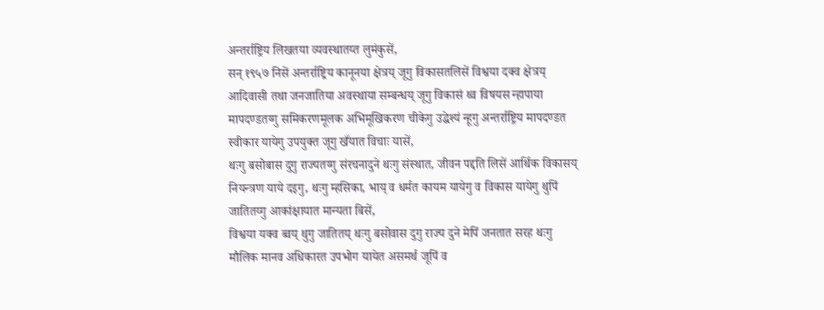अन्तर्राष्ट्रिय लिखतया व्यवस्थातय्त लुमंकुसें,
सन् १९५७ निसें अन्तर्राष्ट्रिय कानूनया क्षेत्रय् जूगु विकासतलिसें विश्वया दक्व क्षेत्रय् आदिवासी तथा जनजातिया अवस्थाया सम्बन्धय् जूगु विकासं थ्व विषयस न्हापाया मापदण्डतय्गु समिकरणमूलक अभिमूखिकरण चीकेगु उद्धेश्यं न्हूगु अन्तर्राष्ट्रिय मापदण्डत स्वीकार यायेगु उपयुक्त जूगु खँयात विचाः यासें,
थःगु बसोबास दुगु राज्यतय्गु संरचनादुने थःगु संस्थात, जीवन पद्दति लिसें आर्थिक विकासय् नियन्त्रण याये दइगु, थःगु म्हसिका, भाय् व धर्मत कायम यायेगु व विकास यायेगु थुपिं जातितय्गु आकांक्षायात मान्यता बिसें,
विश्वया यक्व ब्वय् थुगु जातितय् थःगु बसोवास दुगु राज्य दुने मेपिं जनतात सरह थःगु मौलिक मानव अधिकारत उपभोग यायेत असमर्थ जूपिं व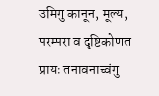उमिगु कानून, मूल्य, परम्परा व दृष्टिकोणत प्रायः तनावनाच्वंगु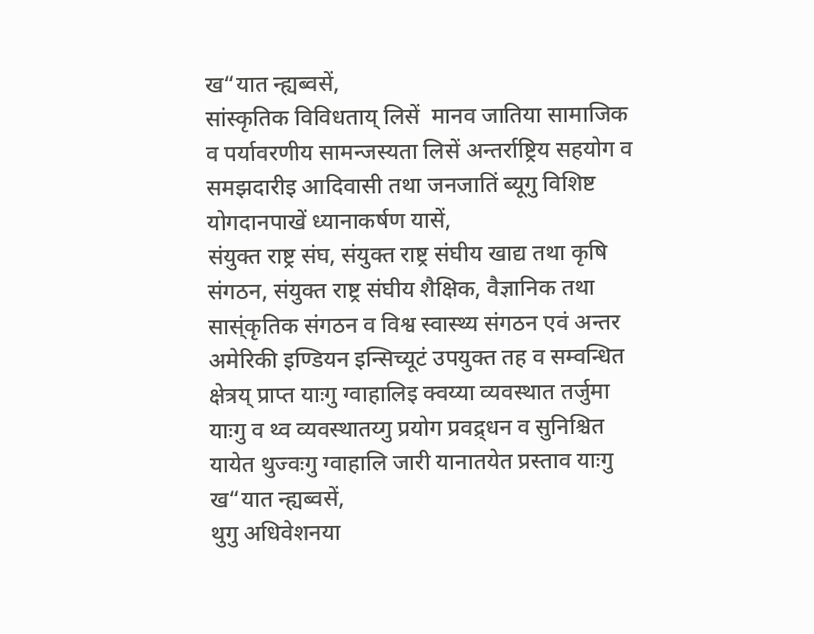ख“यात न्ह्यब्वसें,
सांस्कृतिक विविधताय् लिसें  मानव जातिया सामाजिक व पर्यावरणीय सामन्जस्यता लिसें अन्तर्राष्ट्रिय सहयोग व समझदारीइ आदिवासी तथा जनजातिं ब्यूगु विशिष्ट योगदानपाखें ध्यानाकर्षण यासें,
संयुक्त राष्ट्र संघ, संयुक्त राष्ट्र संघीय खाद्य तथा कृषि संगठन, संयुक्त राष्ट्र संघीय शैक्षिक, वैज्ञानिक तथा सास्ंकृतिक संगठन व विश्व स्वास्थ्य संगठन एवं अन्तर अमेरिकी इण्डियन इन्सिच्यूटं उपयुक्त तह व सम्वन्धित क्षेत्रय् प्राप्त याःगु ग्वाहालिइ क्वय्या व्यवस्थात तर्जुमा याःगु व थ्व व्यवस्थातय्गु प्रयोग प्रवद्र्धन व सुनिश्चित यायेत थुज्वःगु ग्वाहालि जारी यानातयेत प्रस्ताव याःगु ख“यात न्ह्यब्वसें,
थुगु अधिवेशनया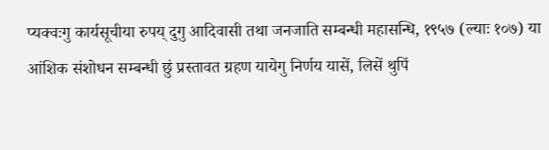प्यक्वःगु कार्यसूचीया रुपय् दुगु आदिवासी तथा जनजाति सम्बन्धी महासन्धि, १९५७ (ल्याः १०७) या आंशिक संशोधन सम्बन्धी छुं प्रस्तावत ग्रहण यायेगु निर्णय यासें, लिसें थुपिं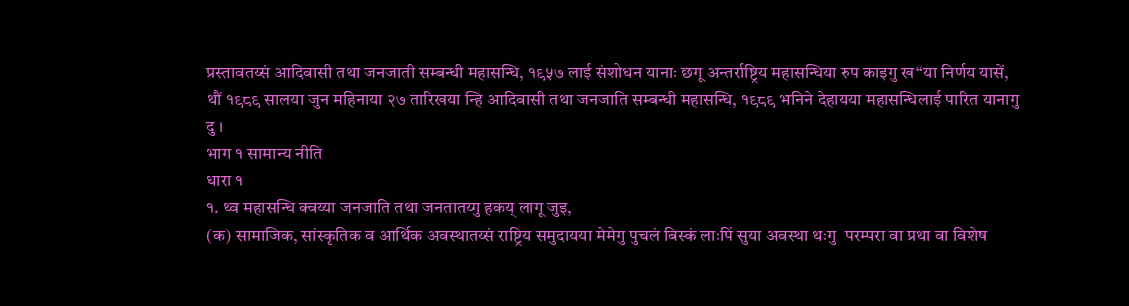प्रस्तावतय्सं आदिवासी तथा जनजाती सम्बन्धी महासन्धि, १९५७ लाई संशोधन यानाः छगू अन्तर्राष्ट्रिय महासन्धिया रुप काइगु ख“या निर्णय यासें,
थौं १९८९ सालया जुन महिनाया २७ तारिखया न्हि आदिवासी तथा जनजाति सम्बन्धी महासन्धि, १९८९ भनिने देहायया महासन्धिलाई पारित यानागु दु ।
भाग १ सामान्य नीति
धारा १
१. थ्व महासन्धि क्वय्या जनजाति तथा जनतातय्गु हकय् लागू जुइ,
(क) सामाजिक, सांस्कृतिक व आर्थिक अवस्थातय्सं राष्ट्रिय समुदायया मेमेगु पुचलं बिस्कं लाःपिं सुया अवस्था थःगु  परम्परा वा प्रथा वा विशेष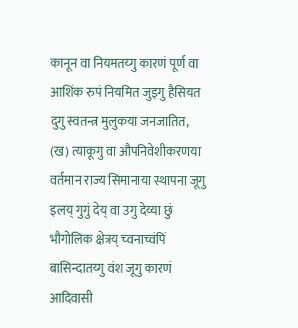कानून वा नियमतय्गु कारणं पूर्ण वा आशिंक रुपं नियमित जुइगु हैसियत दुगु स्वतन्त्र मुलुकया जनजातित,
(ख) त्याकूगु वा औपनिवेशीकरणया वर्तमान राज्य सिमानाया स्थापना जूगु इलय् गुगुं देय् वा उगु देय्या छुं भौगोलिक क्षेत्रय् च्वनाच्वंपिं बासिन्दातय्गु वंश जूगु कारणं आदिवासी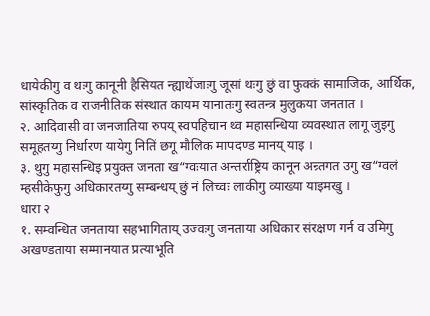धायेकीगु व थःगु कानूनी हैसियत न्ह्याथेंजाःगु जूसां थःगु छुं वा फुक्कं सामाजिक, आर्थिक, सांस्कृतिक व राजनीतिक संस्थात कायम यानातःगु स्वतन्त्र मुलुकया जनतात ।
२. आदिवासी वा जनजातिया रुपय् स्वपहिचान थ्व महासन्धिया व्यवस्थात लागू जुइगु समूहतय्गु निर्धारण यायेगु नितिं छगू मौलिक मापदण्ड मानय् याइ ।
३. थुगु महासन्धिइ प्रयुक्त जनता ख“ग्वःयात अन्तर्राष्ट्रिय कानून अन्र्तगत उगु ख“ग्वलं म्हसीकेफुगु अधिकारतय्गु सम्बन्धय् छुं नं लिच्वः लाकीगु व्याख्या याइमखु ।
धारा २
१. सम्वन्धित जनताया सहभागिताय् उज्वःगु जनताया अधिकार संरक्षण गर्न व उमिगु अखण्डताया सम्मानयात प्रत्याभूति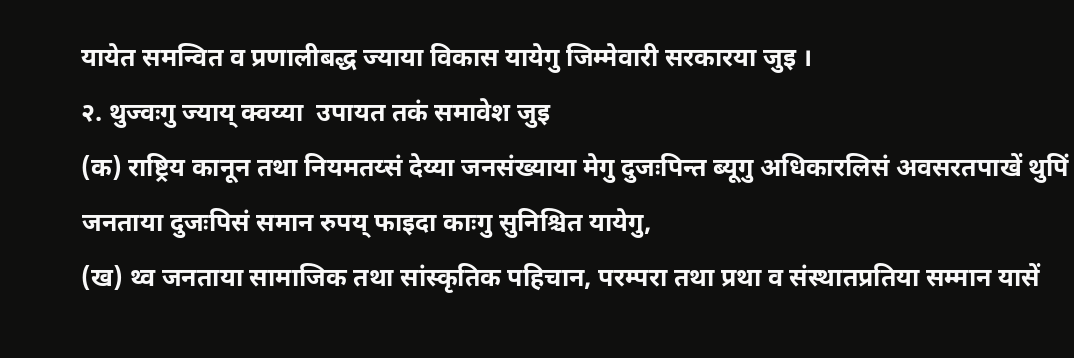यायेत समन्वित व प्रणालीबद्ध ज्याया विकास यायेगु जिम्मेवारी सरकारया जुइ ।
२. थुज्वःगु ज्याय् क्वय्या  उपायत तकं समावेश जुइ
(क) राष्ट्रिय कानून तथा नियमतय्सं देय्या जनसंख्याया मेगु दुजःपिन्त ब्यूगु अधिकारलिसं अवसरतपाखें थुपिं जनताया दुजःपिसं समान रुपय् फाइदा काःगु सुनिश्चित यायेगु,
(ख) थ्व जनताया सामाजिक तथा सांस्कृतिक पहिचान, परम्परा तथा प्रथा व संस्थातप्रतिया सम्मान यासें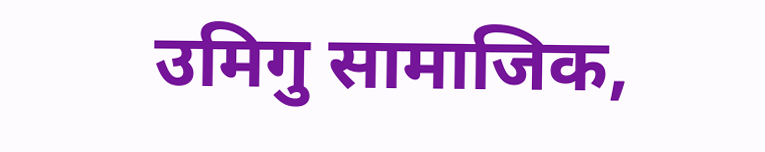उमिगु सामाजिक,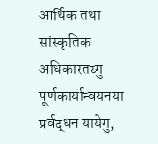आर्थिक तथा सांस्कृतिक अधिकारतय्गु पूर्णकार्यान्वयनया प्रर्वद्धन यायेगु,